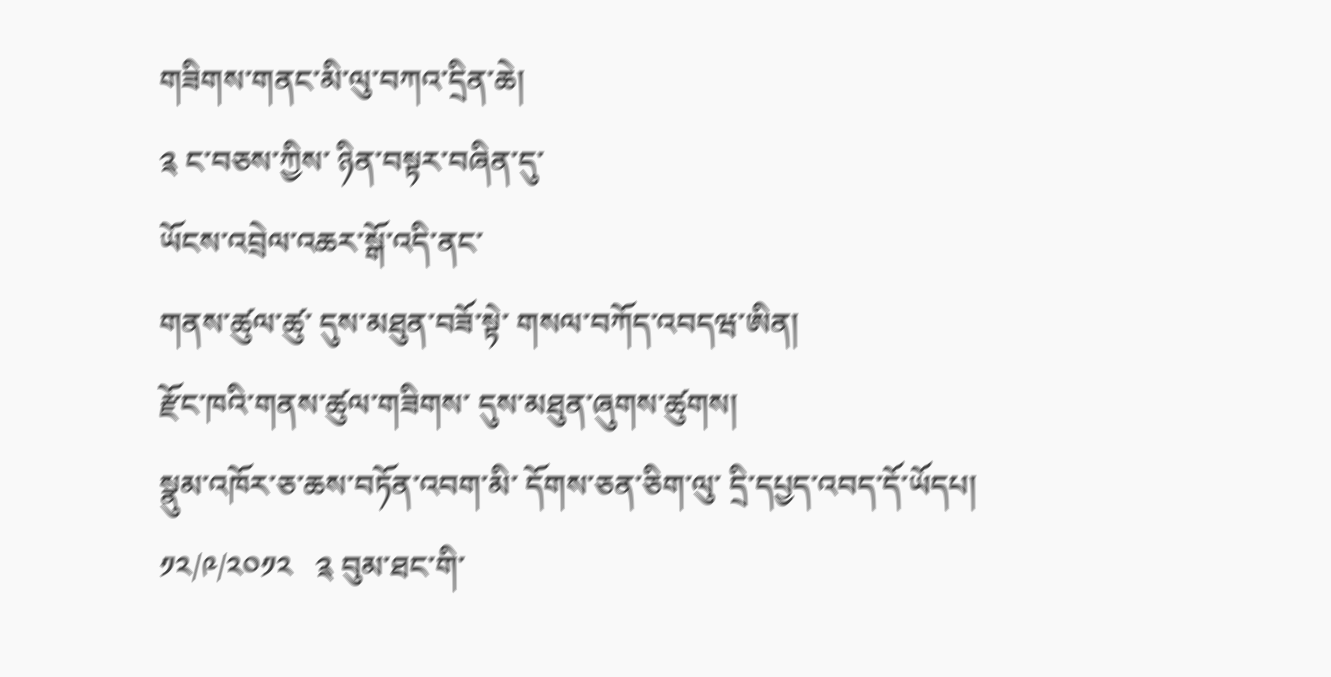གཟིགས་གནང་མི་ལུ་བཀའ་དྲིན་ཆེ།
༉ ང་བཅས་ཀྱིས་ ཉིན་བསྟར་བཞིན་དུ་
ཡོངས་འབྲེལ་འཆར་སྒོ་འདི་ནང་
གནས་ཚུལ་ཚུ་ དུས་མཐུན་བཟོ་སྟེ་ གསལ་བཀོད་འབདཝ་ཨིན།
རྫོང་ཁའི་གནས་ཚུལ་གཟིགས་ དུས་མཐུན་ཞུགས་ཚུགས།
སྣུམ་འཁོར་ཅ་ཆས་བཏོན་འབག་མི་ དོགས་ཅན་ཅིག་ལུ་ དྲི་དཔྱད་འབད་དོ་ཡོདཔ།
༡༢/༩/༢༠༡༢   ༉ བུམ་ཐང་གི་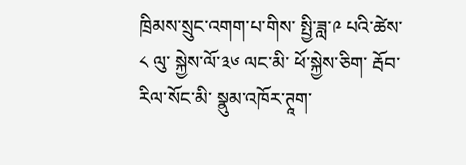ཁྲིམས་སྲུང་འགག་པ་གིས་ སྤྱི་ཟླ་༩ པའི་ཚེས་༨ ལུ་ སྐྱེས་ལོ་༣༦ ལང་མི་ ཕོ་སྐྱེས་ཅིག་ རྦོབ་རིལ་སོང་མི་ སྣུམ་འཁོར་ཊཱག་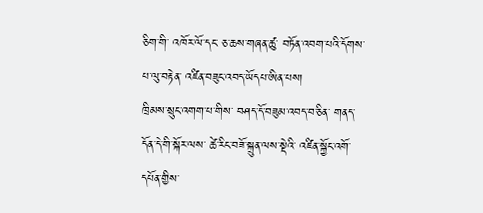ཅིག་གི་ འཁོར་ལོ་དང་ ཅ་ཆས་གཞན་ཚུ་ བཏོན་འབག་པའི་དོགས་པ་ལུ་བརྟེན་ འཛིན་བཟུང་འབད་ཡོདཔ་ཨིན་པས།
ཁྲིམས་སྲུང་འགག་པ་གིས་ བཤད་དོ་བཟུམ་འབད་བ་ཅིན་ གནད་དོན་དེ་གི་སྐོར་ལས་ ཚེ་རིང་བཟོ་སྐྲུན་ལས་སྡེའི་ འཛིན་སྐྱོང་འགོ་དཔོན་གྱིས་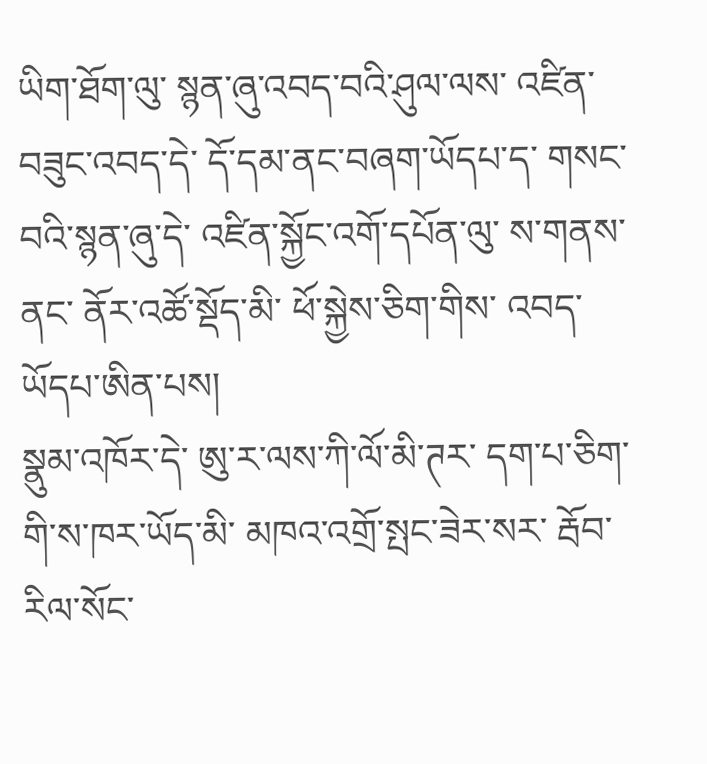ཡིག་ཐོག་ལུ་ སྙན་ཞུ་འབད་བའི་ཤུལ་ལས་ འཛིན་བཟུང་འབད་དེ་ དོ་དམ་ནང་བཞག་ཡོདཔ་ད་ གསང་བའི་སྙན་ཞུ་དེ་ འཛིན་སྐྱོང་འགོ་དཔོན་ལུ་ ས་གནས་ནང་ ནོར་འཚོ་སྡོད་མི་ ཕོ་སྐྱེས་ཅིག་གིས་ འབད་ཡོདཔ་ཨིན་པས།
སྣུམ་འཁོར་དེ་ ཨུ་ར་ལས་ཀི་ལོ་མི་ཊར་ དག་པ་ཅིག་གི་ས་ཁར་ཡོད་མི་ མཁའ་འགྲོ་སྤང་ཟེར་སར་ རྦོབ་རིལ་སོང་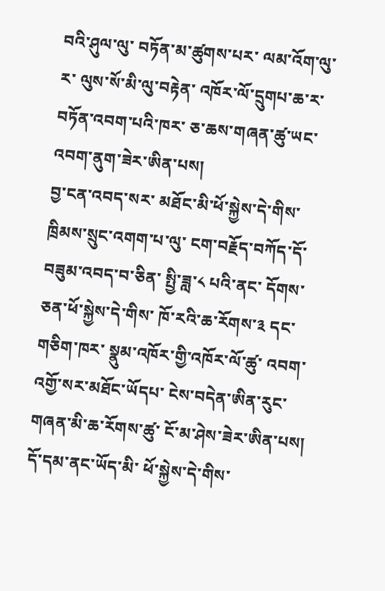བའི་ཤུལ་ལུ་ བཏོན་མ་ཚུགས་པར་ ལམ་འོག་ལུ་ར་ ལུས་སོ་མི་ལུ་བརྟེན་ འཁོར་ལོ་དྲུགཔ་ཆ་ར་ བཏོན་འབག་པའི་ཁར་ ཅ་ཆས་གཞན་ཚུ་ཡང་ འབག་ནུག་ཟེར་ཨིན་པས།
བྱ་ངན་འབད་སར་ མཐོང་མི་ཕོ་སྐྱེས་དེ་གིས་ ཁྲིམས་སྲུང་འགག་པ་ལུ་ ངག་བརྗོད་བཀོད་དོ་བཟུམ་འབད་བ་ཅིན་ སྤྱི་ཟླ་༨ པའི་ནང་ དོགས་ཅན་ཕོ་སྐྱེས་དེ་གིས་ ཁོ་རའི་ཆ་རོགས་༣ དང་གཅིག་ཁར་ སྣུམ་འཁོར་གྱི་འཁོར་ལོ་ཚུ་ འབག་འགྱོ་སར་མཐོང་ཡོདཔ་ ངེས་བདེན་ཨིན་རུང་ གཞན་མི་ཆ་རོགས་ཚུ་ ངོ་མ་ཤེས་ཟེར་ཨིན་པས།
དོ་དམ་ནང་ཡོད་མི་ ཕོ་སྐྱེས་དེ་གིས་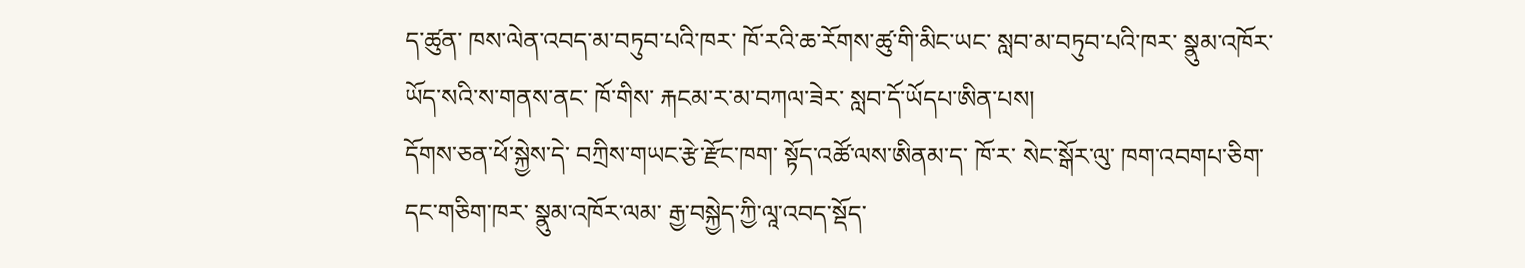ད་ཚུན་ ཁས་ལེན་འབད་མ་བཏུབ་པའི་ཁར་ ཁོ་རའི་ཆ་རོགས་ཚུ་གི་མིང་ཡང་ སླབ་མ་བཏུབ་པའི་ཁར་ སྣུམ་འཁོར་ཡོད་སའི་ས་གནས་ནང་ ཁོ་གིས་ རྐངམ་ར་མ་བཀལ་ཟེར་ སླབ་དོ་ཡོདཔ་ཨིན་པས།
དོགས་ཅན་ཕོ་སྐྱེས་དེ་ བཀྲིས་གཡང་རྩེ་རྫོང་ཁག་ སྟོད་འཚོ་ལས་ཨིནམ་ད་ ཁོ་ར་ སེང་སྒོར་ལུ་ ཁག་འབགཔ་ཅིག་དང་གཅིག་ཁར་ སྣུམ་འཁོར་ལམ་ རྒྱ་བསྐྱེད་ཀྱི་ལཱ་འབད་སྡོད་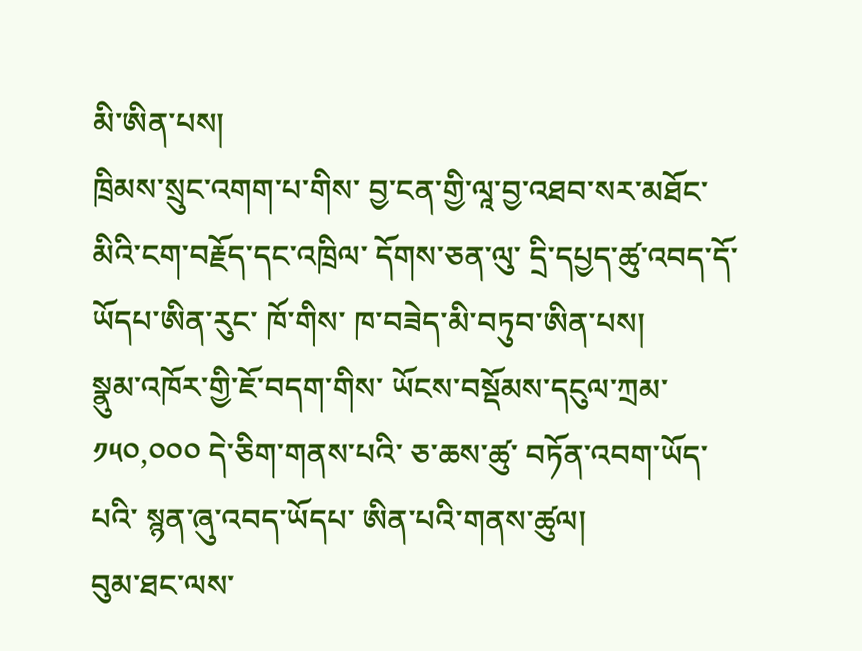མི་ཨིན་པས།
ཁྲིམས་སྲུང་འགག་པ་གིས་ བྱ་ངན་གྱི་ལཱ་བྱ་འཐབ་སར་མཐོང་མིའི་ངག་བརྗོད་དང་འཁྲིལ་ དོགས་ཅན་ལུ་ དྲི་དཔྱད་ཚུ་འབད་དོ་ཡོདཔ་ཨིན་རུང་ ཁོ་གིས་ ཁ་བཟེད་མི་བཏུབ་ཨིན་པས།
སྣུམ་འཁོར་གྱི་ཇོ་བདག་གིས་ ཡོངས་བསྡོམས་དངུལ་ཀྲམ་༡༥༠,༠༠༠ དེ་ཅིག་གནས་པའི་ ཅ་ཆས་ཚུ་ བཏོན་འབག་ཡོད་པའི་ སྙན་ཞུ་འབད་ཡོདཔ་ ཨིན་པའི་གནས་ཚུལ།
བུམ་ཐང་ལས་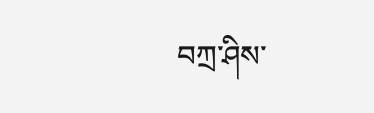བཀྲ་ཤིས་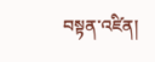བསྟན་འཛིན།